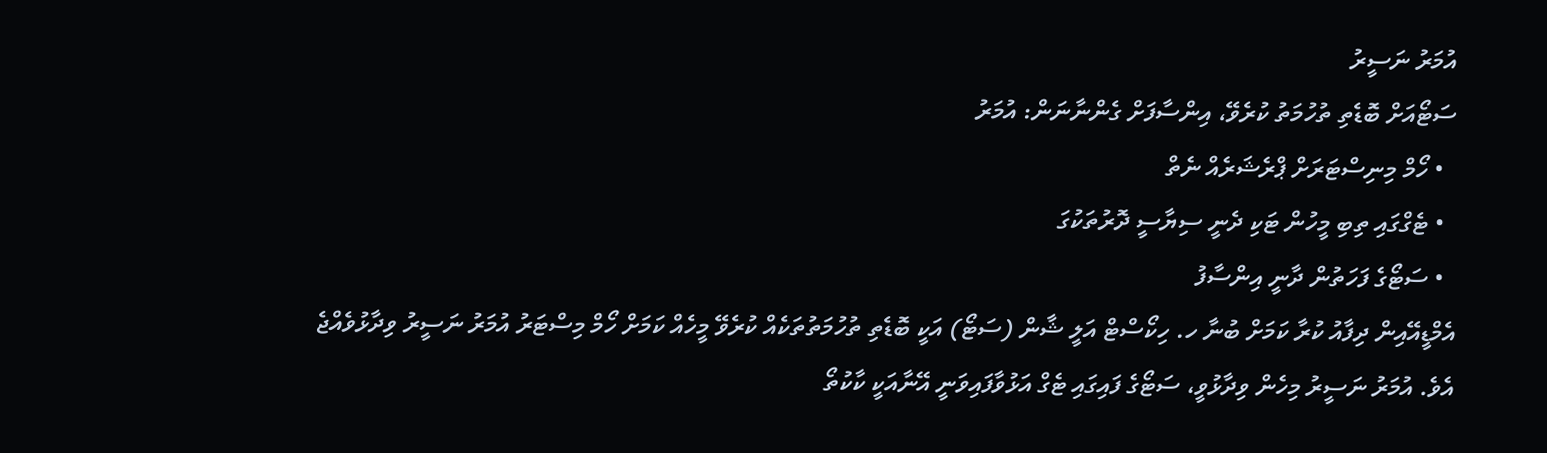އުމަރު ނަސީރު
ސަޓޯއަށް ބޮޑެތި ތުހުމަތު ކުރެވޭ، އިންސާފަށް ގެންނާނަން: އުމަރު
  • ހޯމް މިނިސްޓަރަށް ޕްރެޝަރެއް ނެތް
  • ޓެގްގައި ތިބި މީހުން ޓަކި ދެނީ ސިޔާސީ ދޮރުތަކުގަ
  • ސަޓޯގެ ފަހަތުން ދާނީ އިންސާފު
އެމްޑީއޭއިން ދިފާއު ކުރާ ކަމަށް ބުނާ ހ. ހިކޯސްޓް އަލީ ޝާން (ސަޓޯ) އަކީ ބޮޑެތި ތުހުމަތުތަކެއް ކުރެވޭ މީހެއް ކަމަށް ހޯމް މިސްޓަރު އުމަރު ނަސީރު ވިދާޅުވެއްޖެ އެވެ. އުމަރު ނަސީރު މިހެން ވިދާޅުވީ، ސަޓޯގެ ފައިގައި ޓެގް އަޅުވާފައިވަނީ އޭނާއަކީ ކާކުތޯ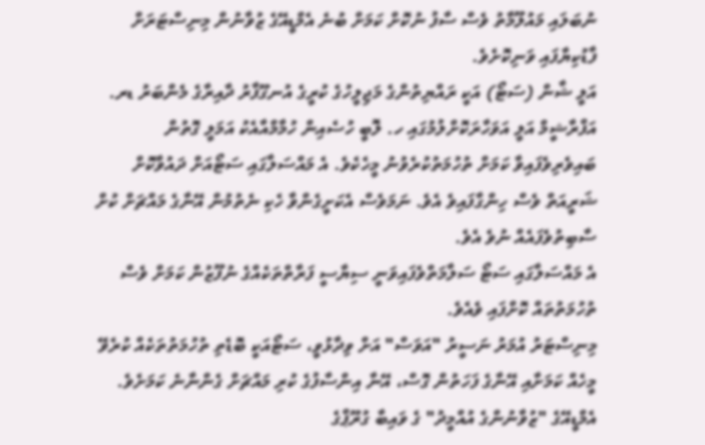ނުބަލައި މައުލޫމާތު ވެސް ސާފު ނުކޮށް ކަމަށް ބުނެ އެމްޑީއޭގެ ޒުވާނުން މިނިސްޓަރަށް ފާޑުކިޔާފައި ވަނިކޮށެވެ.
އަލީ ޝާން (ސަޓޯ) އަކީ ރައްޔިތުންގެ މަޖިލީހުގެ ކުރީގެ އުނގޫފާރު ދާއިރާގެ މެންބަރު ޑރ. އަފްރާޝީމް އަލީ އަވަހާރަކޮށްލުމުގައި ހ. ލޮބީ ހުސެއިން ހުމާމްއާއެކު އަމަލީ ގޮތުން ބައިވެރިވެފައިވާ ކަމަށް ތުހުމަތުކުރެވުނު މީހެކެވެ. އެ މައްސަލާގައި ސަޓޯއަށް ދައުވާކޮށް ޝަރީއަތް ވެސް ހިންގާފައިވެ އެވެ. ނަމަވެސް އެކަށީގެންވާ ހެކި ނެތުމުން އޭނާގެ މައްޗަށް ކުށް ސާބިތުވެފައެއް ނުވެ އެވެ.
އެ މައްސަލާގައި ސަޓޯ ސަލާމަތްވެފައިވަނީ ސިޔާސީ ފަރާތްތަކެއްގެ ނުފޫޒުން ކަމަށް ވެސް ތުހުމަތުތައް ކޮށްފައި ވެއެވެ.
މިނިސްޓަރު އުމަރު ނަސީރު "އަވަސް" އަށް ވިދާޅުވީ، ސަޓޯއަކީ ބޮޑެތި ތުހުމަތުތަކެއް ކުރެވޭ މީހެއް ކަމަށާއި އޭނާގެ ފަހަތުން ގޮސް، އޭނާ އިންސާފުގެ ކުރި މައްޗަށް ގެންނާނެ ކަމަށެވެ.
އެމްޑީއޭގެ "ޒުވާނުންގެ އުއްމީދު" ގެ ވައިބާ ގުރޫޕްގެ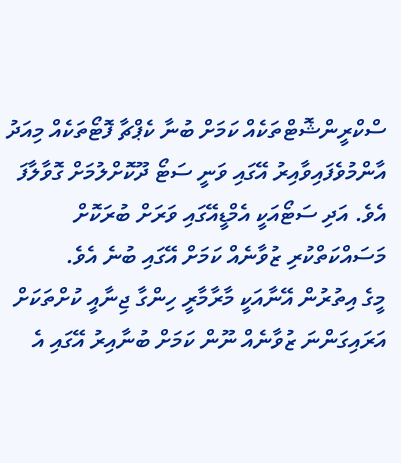ސްކްރީންޝޮޓްތަކެއް ކަމަށް ބުނާ ކެޕްޗާ ފޮޓޯތަކެއް މިއަދު އާންމުވެފައިވާއިރު އޭގައި ވަނީ ސަޓޯ ދޫކޮށްލުމަށް ގޮވާލާފަ އެވެ. އަދި ސަޓޯއަކީ އެމްޑީއޭގައި ވަރަށް ބުރަކޮށް މަސައްކަތްކުރި ޒުވާނެއް ކަމަށް އޭގައި ބުނެ އެވެ.
މީގެ އިތުރުން އޭނާއަކީ މާރާމާރީ ހިންގާ ޖިނާއީ ކުށްތަކަށް އަރައިގަންނަ ޒުވާނެއް ނޫން ކަމަށް ބުނާއިރު އޭގައި އެ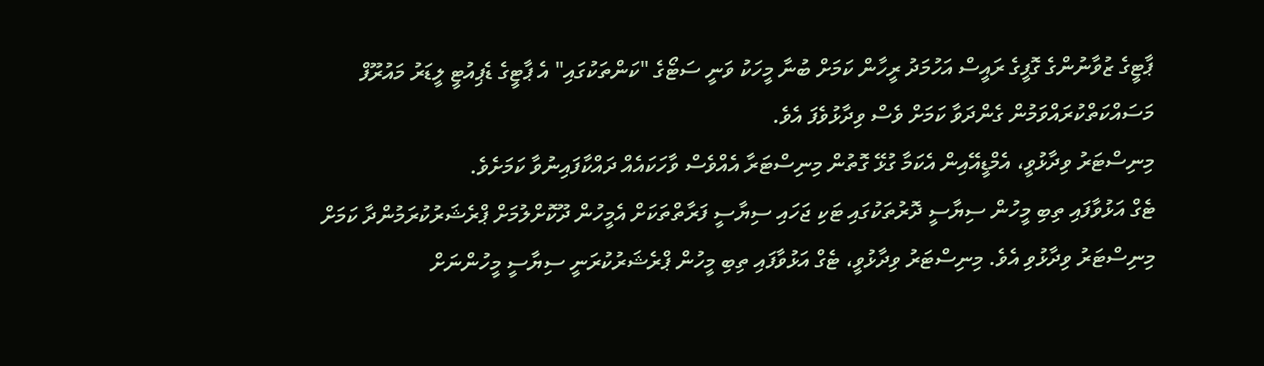ޕާޓީގެ ޒުވާނުންގެ ގޮފީގެ ރައީސް އަހުމަދު ރީހާން ކަމަށް ބުނާ މީހަކު ވަނީ ސަޓޯގެ "ކަންތަކުގައި" އެ ޕާޓީގެ ޑެޕިއުޓީ ލީޑަރު މައުރޫފް މަސައްކަތްކުރައްވަމުން ގެންދަވާ ކަމަށް ވެސް ވިދާޅުވެފަ އެވެ.
މިނިސްޓަރު ވިދާޅުވީ، އެމްޑީއޭއިން އެކަމާ ގުޅޭ ގޮތުން މިނިސްޓަރާ އެއްވެސް ވާހަކައެއް ދައްކާފައިނުވާ ކަމަށެވެ.
ޓެގް އަޅުވާފައި ތިބި މީހުން ސިޔާސީ ދޮރުތަކުގައި ޓަކި ޖަހައި ސިޔާސީ ފަރާތްތަކަށް އެމީހުން ދޫކޮށްލުމަށް ޕްރެޝަރުކުރަމުންދާ ކަމަށް މިނިސްޓަރު ވިދާޅުވި އެވެ. މިނިސްޓަރު ވިދާޅުވީ، ޓެގް އަޅުވާފައި ތިބި މީހުން ޕްރެޝަރުކުރަނީ ސިޔާސީ މީހުންނަށް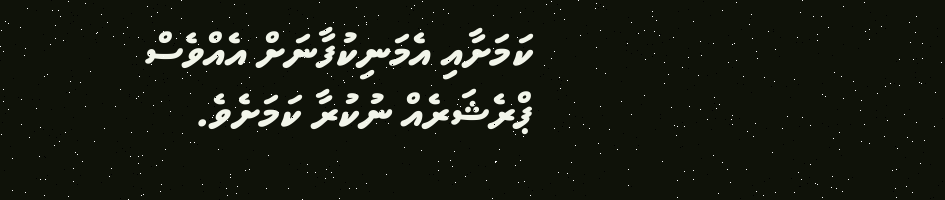ކަމަށާއި އެމަނިކުފާނަށް އެއްވެސް ޕްރެޝަރެއް ނުކުރާ ކަމަށެވެ.